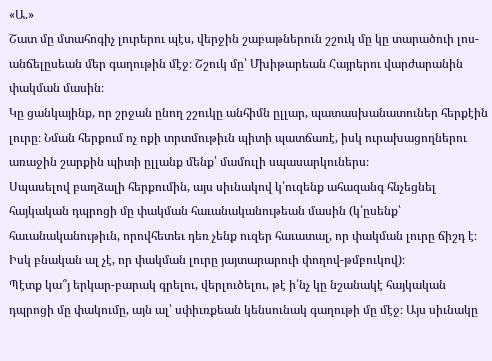«Ա.»
Շատ մը մտահոգիչ լուրերու պէս, վերջին շաբաթներուն շշուկ մը կը տարածուի լոս-անճելըսեան մեր գաղութին մէջ։ Շշուկ մը՝ Մխիթարեան Հայրերու վարժարանին փակման մասին։
Կը ցանկայինք, որ շրջան ընող շշուկը անհիմն ըլլար, պատասխանատուներ հերքէին լուրը։ Նման հերքում ոչ ոքի տրտմութիւն պիտի պատճառէ, իսկ ուրախացողներու առաջին շարքին պիտի ըլլանք մենք՝ մամուլի սպասարկուներս։
Սպասելով բաղձալի հերքումին, այս սիւնակով կ՛ուզենք ահազանգ հնչեցնել հայկական դպրոցի մը փակման հաւանականութեան մասին (կ՛ըսենք՝ հաւանականութիւն, որովհետեւ դեռ չենք ուզեր հաւատալ, որ փակման լուրը ճիշդ է։ Իսկ բնական ալ չէ, որ փակման լուրը յայտարարուի փողով-թմբուկով)։
Պէտք կա՞յ երկար-բարակ գրելու, վերլուծելու, թէ ի՛նչ կը նշանակէ հայկական դպրոցի մը փակումը, այն ալ՝ սփիւռքեան կենսունակ գաղութի մը մէջ։ Այս սիւնակը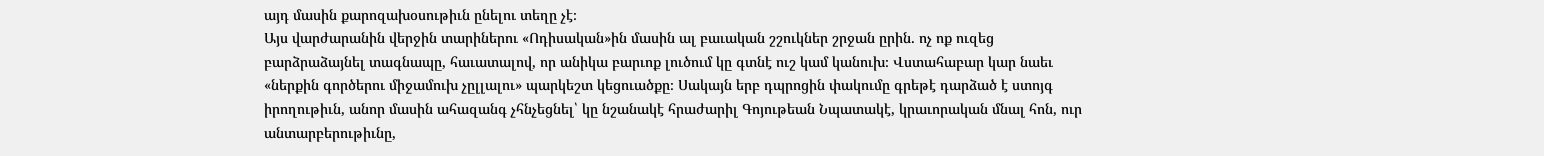այդ մասին քարոզախօսութիւն ընելու տեղը չէ։
Այս վարժարանին վերջին տարիներու «Ոդիսական»ին մասին ալ բաւական շշուկներ շրջան ըրին. ոչ ոք ուզեց բարձրաձայնել տագնապը, հաւատալով, որ անիկա բարւոք լուծում կը գտնէ ուշ կամ կանուխ։ Վստահաբար կար նաեւ «ներքին գործերու միջամուխ չըլլալու» պարկեշտ կեցուածքը։ Սակայն երբ դպրոցին փակումը գրեթէ դարձած է ստոյգ իրողութիւն, անոր մասին ահազանգ չհնչեցնել՝ կը նշանակէ հրաժարիլ Գոյութեան Նպատակէ, կրաւորական մնալ հոն, ուր անտարբերութիւնը,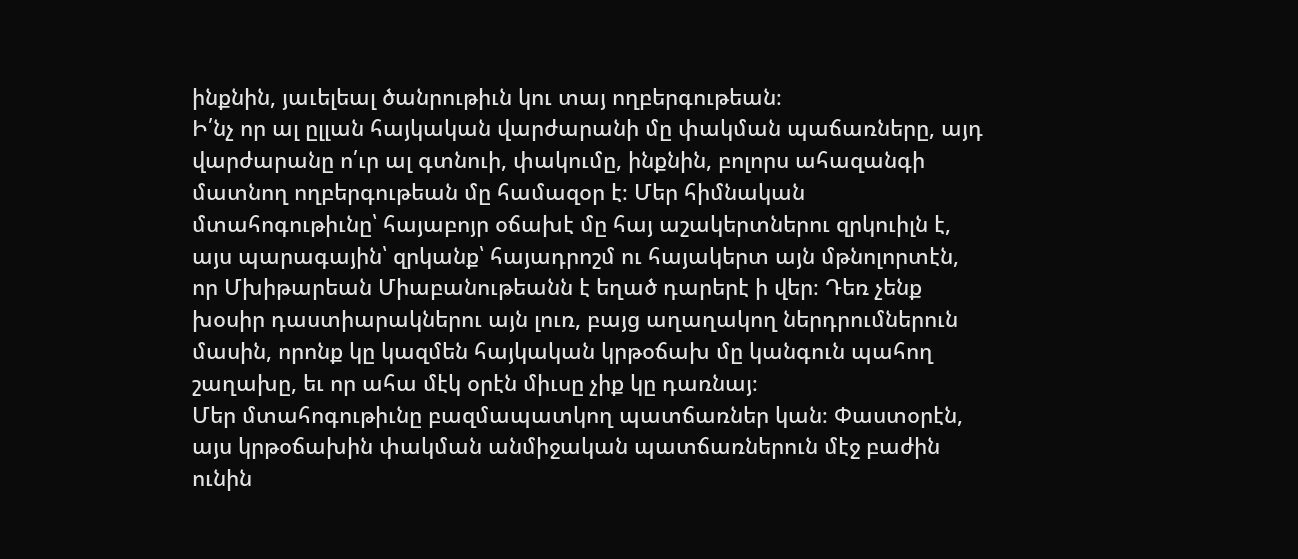ինքնին, յաւելեալ ծանրութիւն կու տայ ողբերգութեան։
Ի՛նչ որ ալ ըլլան հայկական վարժարանի մը փակման պաճառները, այդ վարժարանը ո՛ւր ալ գտնուի, փակումը, ինքնին, բոլորս ահազանգի մատնող ողբերգութեան մը համազօր է։ Մեր հիմնական մտահոգութիւնը՝ հայաբոյր օճախէ մը հայ աշակերտներու զրկուիլն է, այս պարագային՝ զրկանք՝ հայադրոշմ ու հայակերտ այն մթնոլորտէն, որ Մխիթարեան Միաբանութեանն է եղած դարերէ ի վեր։ Դեռ չենք խօսիր դաստիարակներու այն լուռ, բայց աղաղակող ներդրումներուն մասին, որոնք կը կազմեն հայկական կրթօճախ մը կանգուն պահող շաղախը, եւ որ ահա մէկ օրէն միւսը չիք կը դառնայ։
Մեր մտահոգութիւնը բազմապատկող պատճառներ կան։ Փաստօրէն, այս կրթօճախին փակման անմիջական պատճառներուն մէջ բաժին ունին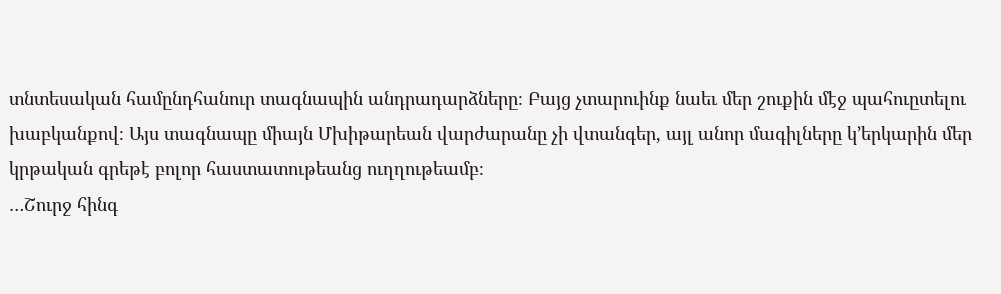տնտեսական համընդհանուր տագնապին անդրադարձները։ Բայց չտարուինք նաեւ մեր շուքին մէջ պահուըտելու խաբկանքով։ Այս տագնապը միայն Մխիթարեան վարժարանը չի վտանգեր, այլ անոր մագիլները կ՚երկարին մեր կրթական գրեթէ բոլոր հաստատութեանց ուղղութեամբ։
…Շուրջ հինգ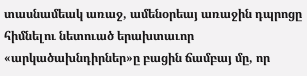տասնամեակ առաջ, ամենօրեայ առաջին դպրոցը հիմնելու նետուած երախտաւոր «արկածախնդիրներ»ը բացին ճամբայ մը, որ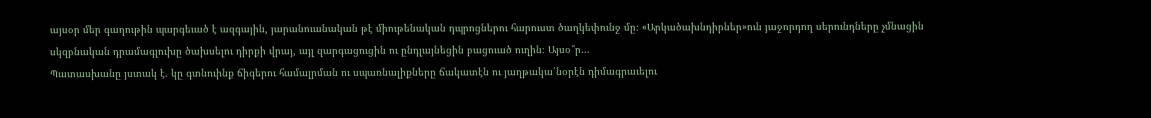այսօր մեր գաղութին պարգեւած է ազգային, յարանուանական թէ միութենական դպրոցներու հարուստ ծաղկեփունջ մը։ «Արկածախնդիրներ»ուն յաջորդող սերունդները չմնացին սկզբնական դրամագլուխը ծախսելու դիրքի վրայ, այլ զարգացուցին ու ընդլայնեցին բացուած ուղին։ Այսօ՞ր…
Պատասխանը յստակ է. կը գտնուինք ճիգերու համալրման ու սպառնալիքները ճակատէն ու յաղթակա՛նօրէն դիմագրաւելու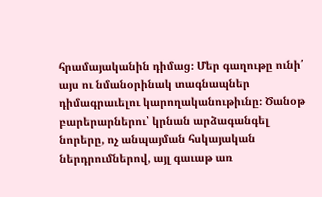հրամայականին դիմաց։ Մեր գաղութը ունի՛ այս ու նմանօրինակ տագնապներ դիմագրաւելու կարողականութիւնը։ Ծանօթ բարերարներու՝ կրնան արձագանգել նորերը, ոչ անպայման հսկայական ներդրումներով, այլ գաւաթ առ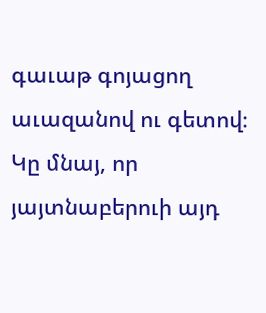գաւաթ գոյացող աւազանով ու գետով։ Կը մնայ, որ յայտնաբերուի այդ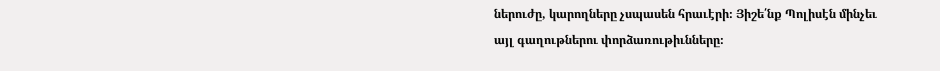ներուժը, կարողները չսպասեն հրաւէրի։ Յիշե՛նք Պոլիսէն մինչեւ այլ գաղութներու փորձառութիւնները։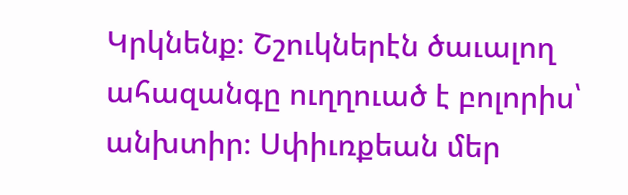Կրկնենք։ Շշուկներէն ծաւալող ահազանգը ուղղուած է բոլորիս՝ անխտիր։ Սփիւռքեան մեր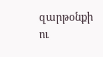զարթօնքի ու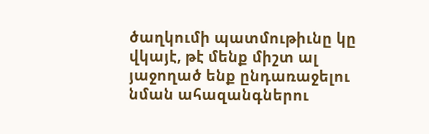ծաղկումի պատմութիւնը կը վկայէ, թէ մենք միշտ ալ յաջողած ենք ընդառաջելու նման ահազանգներու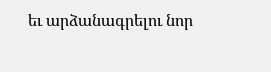եւ արձանագրելու նոր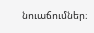նուաճումներ։